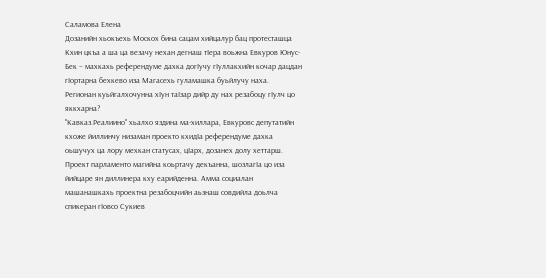Саламова Елена
Дозанийн хьокъехь Москох бина сацам хийцалур бац протесташца
Кхин цкъа а ша ца везачу нехан дегнаш тIера воьжна Евкуров Юнус-Бек – махкахь референдуме дахка догIучу гIуллакхийн кочар дацдан гIортарна бехкево иза Магасехь гуламашка буьйлучу наха.
Регионан куьйгалхочунна хIун таIзар дийр ду нах резабоцу гIулч цо яккхарна?
"Кавказ.Реалиино" хьалхо яздина ма-хиллара, Евкуровс депутатийн кхоже йиллинчу низаман проекто кхидIа референдуме дахка оьшучух ца лору мехкан статусах, цIарх, дозанех долу хеттарш.
Проект парламенто магийна коьртачу декъанна, шозлагIа цо иза йийцаре ян диллинера кху еарийденна. Амма социалан машанашкахь проектна резабоцчийн аьзнаш совдийла доьлча спикеран гIовсо Сукиев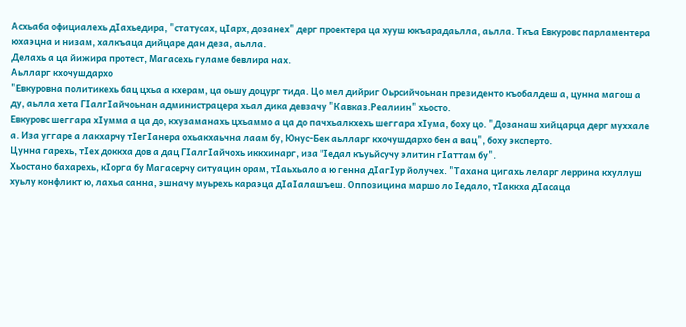Асхьаба официалехь дIахьедира, "статусах, цIарх, дозанех" дерг проектера ца хууш юкъарадаьлла, аьлла. Ткъа Евкуровс парламентера юхаэцна и низам, халкъаца дийцаре дан деза, аьлла.
Делахь а ца йижира протест, Магасехь гуламе бевлира нах.
Аьлларг кхочушдархо
"Евкуровна политикехь бац цхьа а кхерам, ца оьшу доцург тида. Цо мел дийриг Оьрсийчоьнан президенто къобалдеш а, цунна магош а ду, аьлла хета ГIалгIайчоьнан администрацера хьал дика девзачу "Кавказ.Реалиин" хьосто.
Евкуровс шеггара хIумма а ца до, кхузаманахь цхьаммо а ца до пачхьалкхехь шеггара хIума, боху цо. "Дозанаш хийцарца дерг муххале а. Иза уггаре а лакхарчу тIегIанера охьакхаьчна лаам бу, Юнус-Бек аьлларг кхочушдархо бен а вац", боху эксперто.
Цунна гарехь, тIех доккха дов а дац ГIалгIайчохь иккхинарг, иза "Iедал къуьйсучу элитин гIаттам бу".
Хьостано бахарехь, кIорга бу Магасерчу ситуацин орам, тIаьхьало а ю генна дIагIур йолучех. "Тахана цигахь леларг леррина кхуллуш хуьлу конфликт ю, лахьа санна, эшначу муьрехь караэца дIаIалашъеш. Оппозицина маршо ло Iедало, тIаккха дIасаца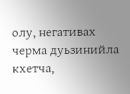олу, негативах черма дуьзинийла кхетча,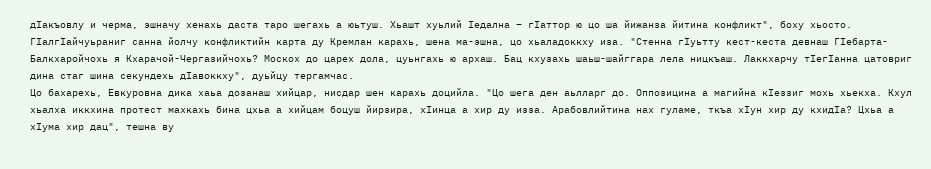дIакъовлу и черма, эшначу хенахь даста таро шегахь а юьтуш. Хьашт хуьлий Iедална – гIаттор ю цо ша йижанза йитина конфликт", боху хьосто.
ГIалгIайчуьраниг санна йолчу конфликтийн карта ду Кремлан карахь, шена ма-эшна, цо хьаладоккху иза. "Стенна гIуьтту кест-кеста девнаш ГIебарта-Балкхаройчохь я Кхарачой-Чергазийчохь? Москох до царех дола, цуьнгахь ю архаш. Бац кхузахь шаьш-шайггара лела ницкъаш. Лаккхарчу тIегIанна цатовриг дина стаг шина секундехь дIавоккху", дуьйцу тергамчас.
Цо бахарехь, Евкуровна дика хаьа дозанаш хийцар, нисдар шен карахь доцийла. "Цо шега ден аьлларг до. Оппозицина а магийна кIеззиг мохь хьекха. Кхул хьалха иккхина протест махкахь бина цхьа а хийцам боцуш йирзира, хIинца а хир ду изза. Арабовлийтина нах гуламе, ткъа хIун хир ду кхидIа? Цхьа а хIума хир дац", тешна ву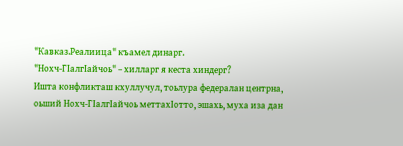"Кавказ.Реалиица" къамел динарг.
"Нохч-ГIалгIайчоь" – хилларг я кеста хиндерг?
Ишта конфликташ кхуллучул, тоьлура федералан центрна, оьший Нохч-ГIалгIайчоь меттахIотто, эшахь, муха иза дан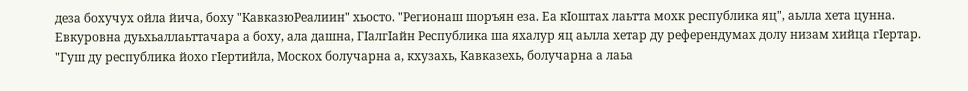деза бохучух ойла йича, боху "КавказюРеалиин" хьосто. "Регионаш шоръян еза. Еа кIоштах лаьтта мохк республика яц", аьлла хета цунна.
Евкуровна дуьхьаллаьттачара а боху, ала дашна, ГIалгIайн Республика ша яхалур яц аьлла хетар ду референдумах долу низам хийца гIертар.
"Гуш ду республика йохо гIертийла, Москох болучарна а, кхузахь, Кавказехь, болучарна а лаьа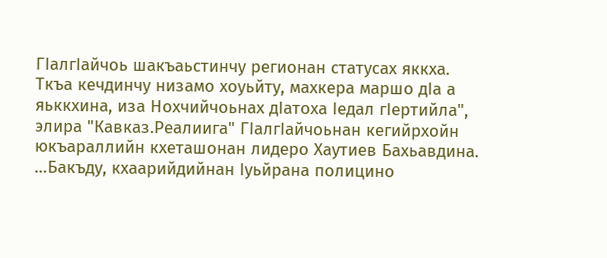ГIалгIайчоь шакъаьстинчу регионан статусах яккха. Ткъа кечдинчу низамо хоуьйту, махкера маршо дIа а яьккхина, иза Нохчийчоьнах дIатоха Iедал гIертийла", элира "Кавказ.Реалиига" ГIалгIайчоьнан кегийрхойн юкъараллийн кхеташонан лидеро Хаутиев Бахьавдина.
…Бакъду, кхаарийдийнан Iуьйрана полицино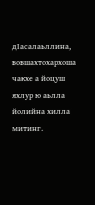дIасалаьллина, вовшахтохархоша чакхе а йоцуш яхлур ю аьлла йолийна хилла митинг.